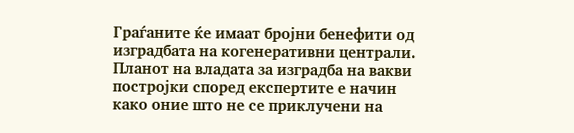Граѓаните ќе имаат бројни бенефити од изградбата на когенеративни централи. Планот на владата за изградба на вакви постројки според експертите е начин како оние што не се приклучени на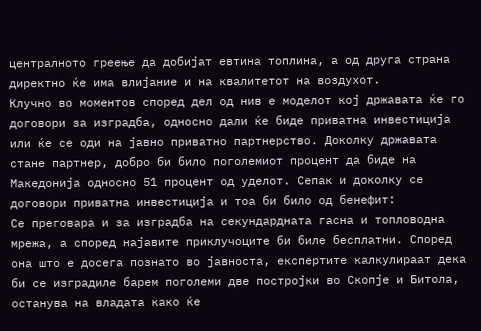централното греење да добијат евтина топлина, а од друга страна директно ќе има влијание и на квалитетот на воздухот.
Клучно во моментов според дел од нив е моделот кој државата ќе го договори за изградба, односно дали ќе биде приватна инвестиција или ќе се оди на јавно приватно партнерство. Доколку државата стане партнер, добро би било поголемиот процент да биде на Македонија односно 51 процент од уделот. Сепак и доколку се договори приватна инвестиција и тоа би било од бенефит:
Се преговара и за изградба на секундардната гасна и топловодна мрежа, а според најавите приклучоците би биле бесплатни. Според она што е досега познато во јавноста, експертите калкулираат дека би се изградиле барем поголеми две постројки во Скопје и Битола, останува на владата како ќе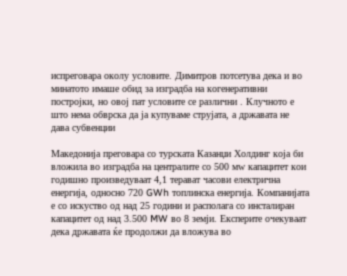испреговара околу условите. Димитров потсетува дека и во минатото имаше обид за изградба на когенеративни постројки, но овој пат условите се различни . Клучното е што нема обврска да ја купуваме струјата, а државата не дава субвенции

Македонија преговара со турската Казанџи Холдинг која би вложила во изградба на централите со 500 мw капацитет кои годишно произведуваат 4,1 терават часови електрична енергија, односно 720 GWh топлинска енергија. Компанијата е со искуство од над 25 години и располага со инсталиран капацитет од над 3.500 MW во 8 земји. Експерите очекуваат дека државата ќе продолжи да вложува во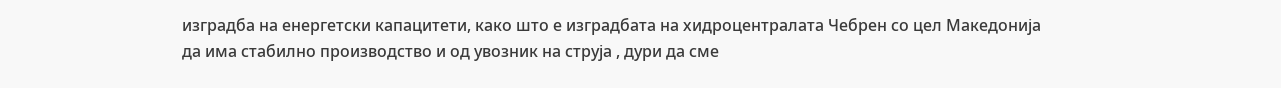изградба на енергетски капацитети, како што е изградбата на хидроцентралата Чебрен со цел Македонија да има стабилно производство и од увозник на струја , дури да сме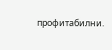профитабилни.